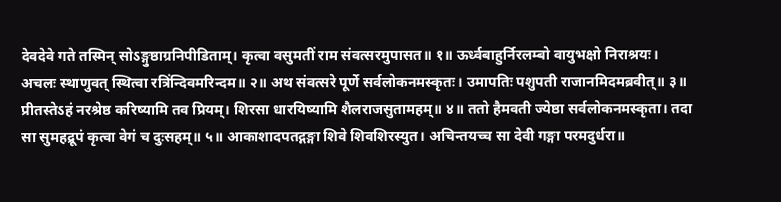देवदेवे गते तस्मिन् सोऽङ्गुष्ठाग्रनिपीडिताम्। कृत्वा वसुमतीं राम संवत्सरमुपासत॥ १॥ ऊर्ध्वबाहुर्निरलम्बो वायुभक्षो निराश्रयः। अचलः स्थाणुवत् स्थित्वा रत्रिंन्दिवमरिन्दम॥ २॥ अथ संवत्सरे पूर्णे सर्वलोकनमस्कृतः। उमापतिः पशुपती राजानमिदमब्रवीत्॥ ३॥ प्रीतस्तेऽहं नरश्रेष्ठ करिष्यामि तव प्रियम्। शिरसा धारयिष्यामि शैलराजसुतामहम्॥ ४॥ ततो हैमवती ज्येष्ठा सर्वलोकनमस्कृता। तदा सा सुमहद्रूपं कृत्वा वेगं च दुःसहम्॥ ५॥ आकाशादपतद्गङ्गा शिवे शिवशिरस्युत। अचिन्तयच्च सा देवी गङ्गा परमदुर्धरा॥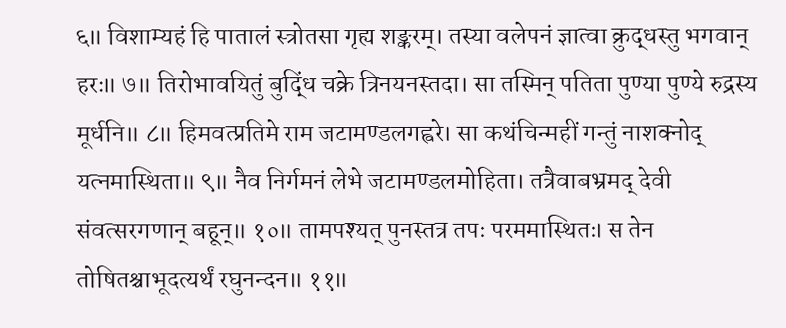६॥ विशाम्यहं हि पातालं स्त्रोतसा गृह्य शङ्करम्। तस्या वलेपनं ज्ञात्वा क्रुद्धस्तु भगवान् हरः॥ ७॥ तिरोभावयितुं बुद्धिं चक्रे त्रिनयनस्तदा। सा तस्मिन् पतिता पुण्या पुण्ये रुद्रस्य मूर्धनि॥ ८॥ हिमवत्प्रतिमे राम जटामण्डलगह्वरे। सा कथंचिन्महीं गन्तुं नाशक्नोद् यत्नमास्थिता॥ ९॥ नैव निर्गमनं लेभे जटामण्डलमोहिता। तत्रैवाबभ्रमद् देवी संवत्सरगणान् बहून्॥ १०॥ तामपश्यत् पुनस्तत्र तपः परममास्थितः। स तेन तोषितश्चाभूदत्यर्थं रघुनन्दन॥ ११॥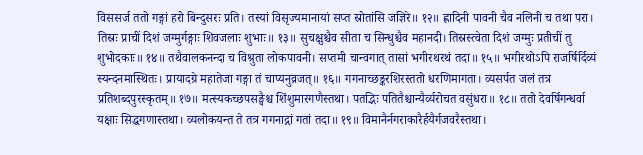विससर्ज ततो गङ्गां हरो बिन्दुसरः प्रति। तस्यां विसृज्यमानायां सप्त स्रोतांसि जज्ञिरे॥ १२॥ ह्लादिनी पावनी चैव नलिनी च तथा परा। तिस्रः प्राचीं दिशं जग्मुर्गङ्गाः शिवजलाः शुभाः॥ १३॥ सुचक्षुश्चैव सीता च सिन्धुश्चैव महानदी। तिस्रस्त्वेता दिशं जग्मुः प्रतीचीं तु शुभोदकाः॥ १४॥ तथैवालकनन्दा च विश्रुता लोकपावनी। सप्तमी चान्वगात् तासां भगीरथरथं तदा॥ १५॥ भगीरथोऽपि राजर्षिर्दिव्यं स्यन्दनमास्थितः। प्रायादग्रे महातेजा गङ्गा तं चाप्यनुव्रजत्॥ १६॥ गगनाच्छङ्करशिरस्ततो धरणिमागता। व्यसर्पत जलं तत्र प्रतिशब्दपुरस्कृतम्॥ १७॥ मत्स्यकच्छपसङ्घैश्च शिंशुमारगणैस्तथा। पतद्भिः पतितैश्चान्यैर्व्यरोचत वसुंधरा॥ १८॥ ततो देवर्षिगन्धर्वा यक्षाः सिद्धगणास्तथा। व्यलोकयन्त ते तत्र गगनाद्गां गतां तदा॥ १९॥ विमानैर्नगराकारैर्हयैर्गजवरैस्तथा।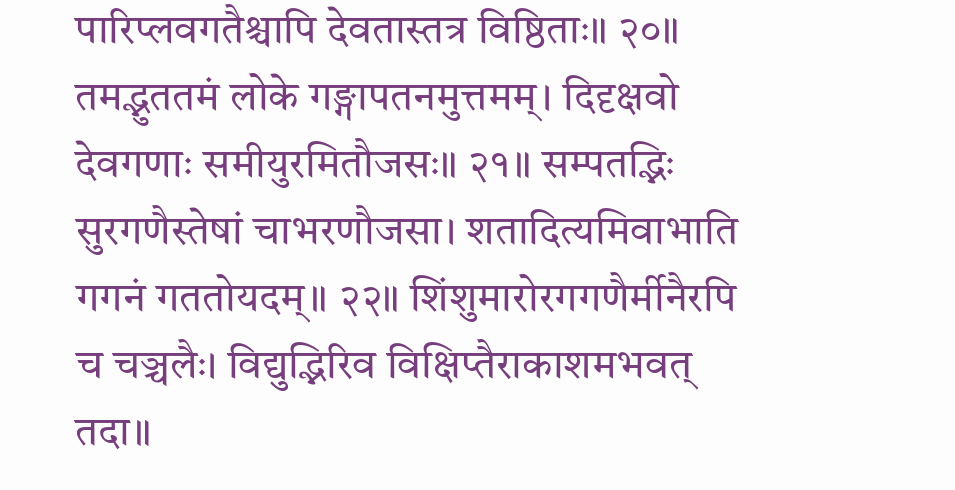पारिप्लवगतैश्चापि देवतास्तत्र विष्ठिताः॥ २०॥ तमद्भुततमं लोके गङ्गापतनमुत्तमम्। दिदृक्षवो देवगणाः समीयुरमितौजसः॥ २१॥ सम्पतद्भिः सुरगणैस्तेषां चाभरणौजसा। शतादित्यमिवाभाति गगनं गततोयदम्॥ २२॥ शिंशुमारोरगगणैर्मीनैरपि च चञ्चलैः। विद्युद्भिरिव विक्षिप्तैराकाशमभवत् तदा॥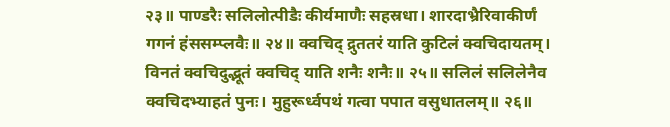२३॥ पाण्डरैः सलिलोत्पीडैः कीर्यमाणैः सहस्रधा। शारदाभ्रैरिवाकीर्णं गगनं हंससम्प्लवैः॥ २४॥ क्वचिद् द्रुततरं याति कुटिलं क्वचिदायतम्। विनतं क्वचिदुद्भूतं क्वचिद् याति शनैः शनैः॥ २५॥ सलिलं सलिलेनैव क्वचिदभ्याहतं पुनः। मुहुरूर्ध्वपथं गत्वा पपात वसुधातलम्॥ २६॥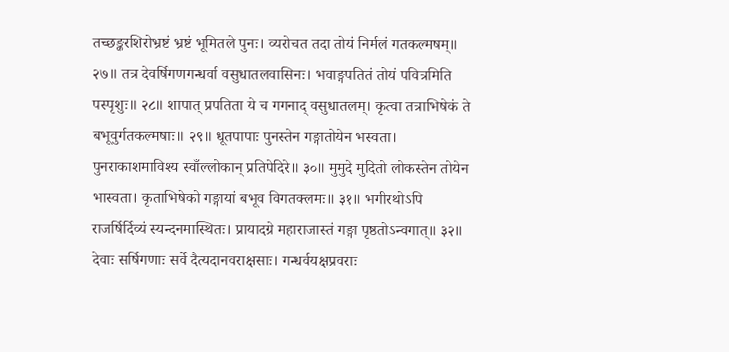तच्छङ्करशिरोभ्रष्टं भ्रष्टं भूमितले पुनः। व्यरोचत तदा तोयं निर्मलं गतकल्मषम्॥ २७॥ तत्र देवर्षिगणगन्धर्वा वसुधातलवासिनः। भवाङ्गपतितं तोयं पवित्रमिति पस्पृशुः॥ २८॥ शापात् प्रपतिता ये च गगनाद् वसुधातलम्। कृत्वा तत्राभिषेकं ते बभूवुर्गतकल्मषाः॥ २९॥ धूतपापाः पुनस्तेन गङ्गातोयेन भस्वता। पुनराकाशमाविश्य स्वाँल्लोकान् प्रतिपेदिरे॥ ३०॥ मुमुदे मुदितो लोकस्तेन तोयेन भास्वता। कृताभिषेको गङ्गायां बभूव विगतक्लमः॥ ३१॥ भगीरथोऽपि राजर्षिर्दिव्यं स्यन्दनमास्थितः। प्रायादग्रे महाराजास्तं गङ्गा पृष्ठतोऽन्वगात्॥ ३२॥ देवाः सर्षिगणाः सर्वे दैत्यदानवराक्षसाः। गन्धर्वयक्षप्रवराः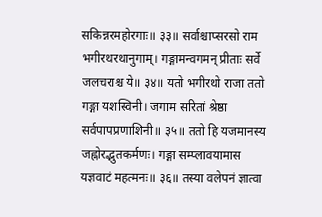सकिन्नरमहोरगाः॥ ३३॥ सर्वाश्चाप्सरसो राम भगीरथरथानुगाम्। गङ्गामन्वगमन् प्रीताः सर्वे जलचराश्च ये॥ ३४॥ यतो भगीरथो राजा ततो गङ्गा यशस्विनी। जगाम सरितां श्रेष्ठा सर्वपापप्रणाशिनी॥ ३५॥ ततो हि यजमानस्य जह्नोरद्भुतकर्मणः। गङ्गा सम्प्लावयामास यज्ञवाटं महत्मनः॥ ३६॥ तस्या वलेपनं ज्ञात्वा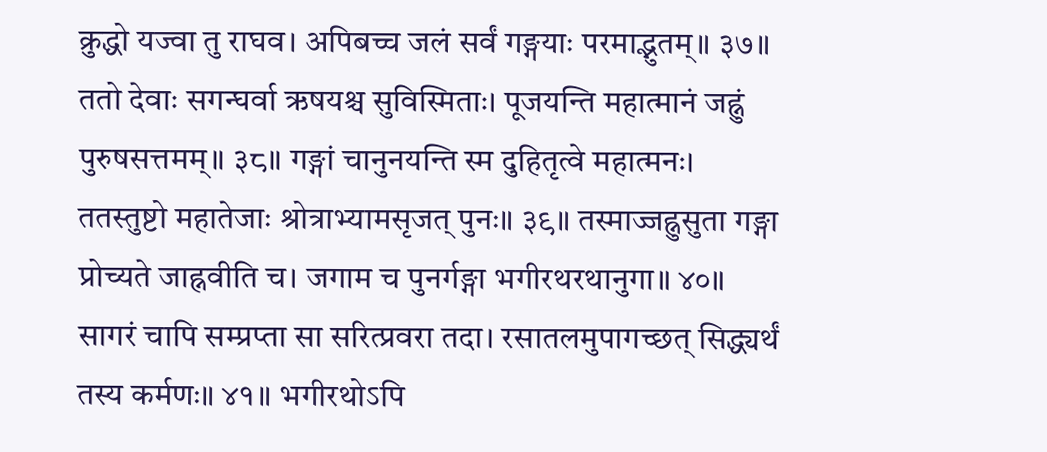क्रुद्धो यज्वा तु राघव। अपिबच्च जलं सर्वं गङ्गयाः परमाद्भुतम्॥ ३७॥ ततो देवाः सगन्घर्वा ऋषयश्च सुविस्मिताः। पूजयन्ति महात्मानं जह्नुं पुरुषसत्तमम्॥ ३८॥ गङ्गां चानुनयन्ति स्म दुहितृत्वे महात्मनः। ततस्तुष्टो महातेजाः श्रोत्राभ्यामसृजत् पुनः॥ ३९॥ तस्माज्जह्नुसुता गङ्गा प्रोच्यते जाह्नवीति च। जगाम च पुनर्गङ्गा भगीरथरथानुगा॥ ४०॥ सागरं चापि सम्प्रप्ता सा सरित्प्रवरा तदा। रसातलमुपागच्छत् सिद्ध्यर्थं तस्य कर्मणः॥ ४१॥ भगीरथोऽपि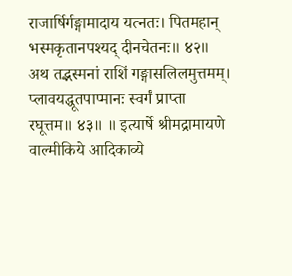राजार्षिर्गङ्गामादाय यत्नतः। पितमहान् भस्मकृतानपश्यद् दीनचेतनः॥ ४२॥ अथ तद्भस्मनां राशिं गङ्गासलिलमुत्तमम्। प्लावयद्धूतपाप्मानः स्वर्गं प्राप्ता रघूत्तम॥ ४३॥ ॥ इत्यार्षे श्रीमद्रामायणे वाल्मीकिये आदिकाव्ये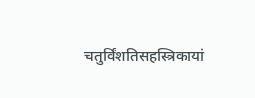चतुर्विंशतिसहस्त्रिकायां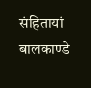संहितायां बालकाण्डे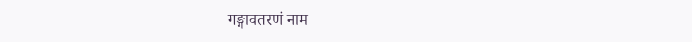गङ्गावतरणं नाम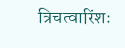त्रिचत्वारिंशः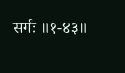सर्गः ॥१-४३॥